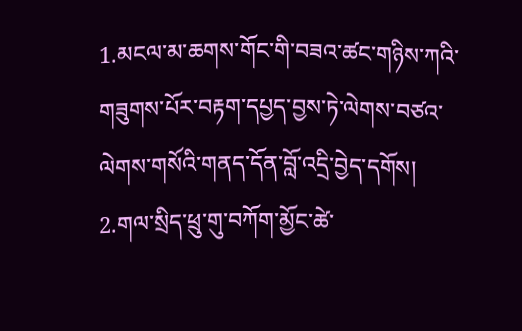1.མངལ་མ་ཆགས་གོང་གི་བཟའ་ཚང་གཉིས་ཀའི་གཟུགས་པོར་བརྟག་དཔྱད་བྱས་ཏེ་ལེགས་བཙའ་ལེགས་གསོའི་གནད་དོན་བློ་འདྲི་བྱེད་དགོས།
2.གལ་སྲིད་ཕྲུ་གུ་བཀོག་མྱོང་ཚེ་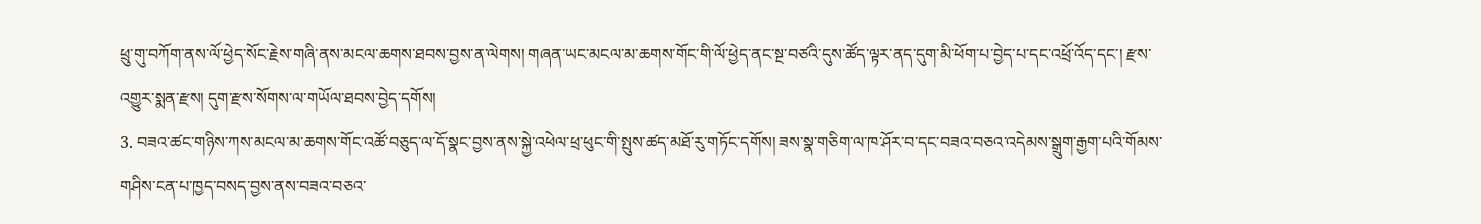ཕྲུ་གུ་བཀོག་ནས་ལོ་ཕྱེད་སོང་རྗེས་གཞི་ནས་མངལ་ཆགས་ཐབས་བྱས་ན་ལེགས། གཞན་ཡང་མངལ་མ་ཆགས་གོང་གི་ལོ་ཕྱེད་ནང་སྔ་བཙའི་དུས་ཚོད་ལྟར་ནད་དུག་མི་ཕོག་པ་བྱེད་པ་དང་འཕྲོ་འོད་དང་། རྫས་འགྱུར་སྨན་རྫས། དུག་རྫས་སོགས་ལ་གཡོལ་ཐབས་བྱེད་དགོས།
3. བཟའ་ཚང་གཉིས་ཀས་མངལ་མ་ཆགས་གོང་འཚོ་བཅུད་ལ་དོ་སྣང་བྱས་ནས་སྐྱེ་འཕེལ་ཕྲ་ཕུང་གི་སྤུས་ཚད་མཐོ་རུ་གཏོང་དགོས། ཟས་སྣ་གཅིག་ལ་ཁ་ཤོར་བ་དང་བཟའ་བཅའ་འདེམས་སྒྲུག་རྒྱག་པའི་གོམས་གཤིས་ངན་པ་ཁྱད་བསད་བྱས་ནས་བཟའ་བཅའ་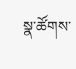སྣ་ཚོགས་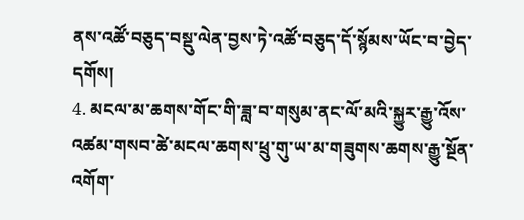ནས་འཚོ་བཅུད་བསྡུ་ལེན་བྱས་ཏེ་འཚོ་བཅུད་དོ་སྙོམས་ཡོང་བ་བྱེད་དགོས།
4. མངལ་མ་ཆགས་གོང་གི་ཟླ་བ་གསུམ་ནང་ལོ་མའི་སྐྱུར་རྒྱུ་འོས་འཚམ་གསབ་ཚེ་མངལ་ཆགས་ཕྲུ་གུ་ཡ་མ་གཟུགས་ཆགས་རྒྱུ་སྔོན་འགོག་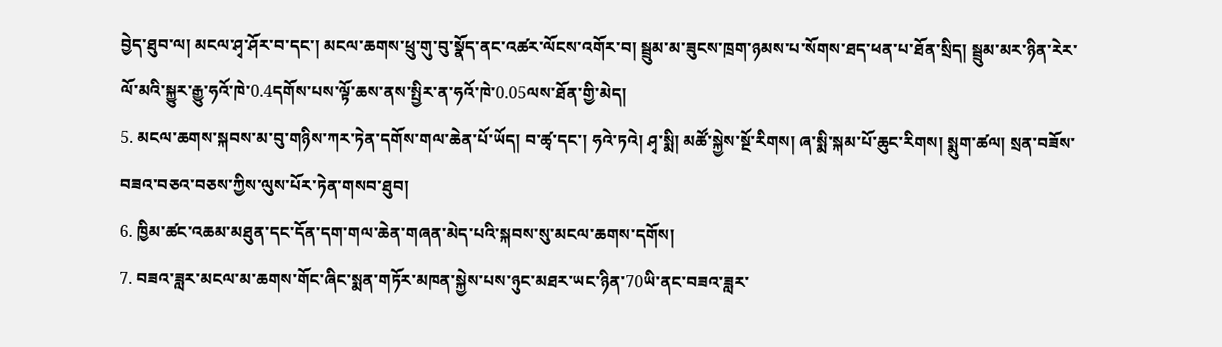བྱེད་ཐུབ་ལ། མངལ་ཤྭ་ཤོར་བ་དང་། མངལ་ཆགས་ཕྲུ་གུ་བུ་སྣོད་ནང་འཚར་ལོངས་འགོར་བ། སྦྲུམ་མ་ཟུངས་ཁྲག་ཉམས་པ་སོགས་ཐད་ཕན་པ་ཐོན་སྲིད། སྦྲུམ་མར་ཉིན་རེར་ལོ་མའི་སྐྱུར་རྒྱུ་ཧའོ་ཁེ་0.4དགོས་པས་ལྟོ་ཆས་ནས་སྤྱིར་ན་ཧའོ་ཁེ་0.05ལས་ཐོན་གྱི་མེད།
5. མངལ་ཆགས་སྐབས་མ་བུ་གཉིས་ཀར་ཏེན་དགོས་གལ་ཆེན་པོ་ཡོད། བ་ཚྭ་དང་། ཧའེ་ཏའེ། ཤྭ་སྨི། མཚོ་སྐྱེས་སྔོ་རིགས། ཞ་སྨི་སྐམ་པོ་ཆུང་རིགས། སྨུག་ཚལ། སྲན་བཟོས་བཟའ་བཅའ་བཅས་ཀྱིས་ལུས་པོར་ཏེན་གསབ་ཐུབ།
6. ཁྱིམ་ཚང་འཆམ་མཐུན་དང་དོན་དག་གལ་ཆེན་གཞན་མེད་པའི་སྐབས་སུ་མངལ་ཆགས་དགོས།
7. བཟའ་ཟླར་མངལ་མ་ཆགས་གོང་ཞིང་སྨན་གཏོར་མཁན་སྐྱེས་པས་ཉུང་མཐར་ཡང་ཉིན་70ཡི་ནང་བཟའ་ཟླར་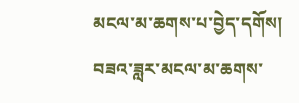མངལ་མ་ཆགས་པ་བྱེད་དགོས། བཟའ་ཟླར་མངལ་མ་ཆགས་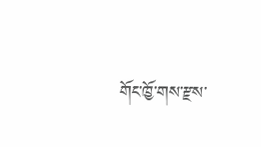གོང་ཁྱོ་གས་རྫས་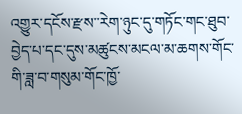འགྱུར་དངོས་རྫས་་རེག་ཉུང་དུ་གཏོང་གང་ཐུབ་བྱེད་པ་དང་དུས་མཚུངས་མངལ་མ་ཆགས་གོང་གི་ཟླ་བ་གསུམ་གོང་ཁྱོ་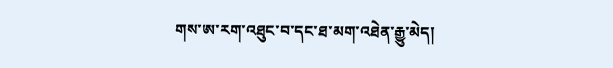གས་ཨ་རག་འཐུང་བ་དང་ཐ་མག་འཐེན་རྒྱུ་མེད།